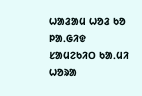ᱦᱟᱲᱟᱢ ᱦᱚᱲ ᱠᱚ ᱞᱟᱹᱜᱤᱫ ᱥᱟᱢᱮᱠᱤᱛ ᱠᱟᱹᱢᱤ ᱦᱚᱨᱟ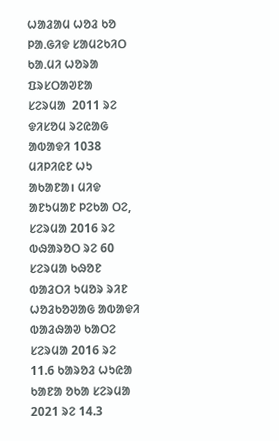ᱦᱟᱲᱟᱢ ᱦᱚᱲ ᱠᱚ ᱞᱟᱹᱜᱤᱫ ᱥᱟᱢᱮᱠᱤᱛ ᱠᱟᱹᱢᱤ ᱦᱚᱨᱟ
ᱯᱨᱥᱛᱟᱣᱱᱟ
ᱥᱮᱨᱢᱟ  2011 ᱨᱮ ᱫᱤᱥᱚᱢ ᱨᱮᱭᱟᱜ ᱟᱵᱟᱫᱤ 1038 ᱢᱤᱞᱤᱭᱱ ᱦᱩ ᱟᱠᱟᱱᱟ। ᱢᱤᱫ ᱟᱱᱩᱢᱟᱱ ᱞᱮᱠᱟ ᱛᱮ, ᱥᱮᱨᱢᱟ 2016 ᱨᱮ ᱵᱷᱟᱨᱚᱛ ᱨᱮ 60 ᱥᱮᱨᱢᱟ ᱠᱷᱚᱱ ᱵᱟᱲᱛᱤ ᱩᱢᱚᱨ ᱨᱤᱱ ᱦᱚᱲᱠᱚᱣᱟᱜ ᱟᱵᱟᱫᱤ ᱵᱟᱲᱷᱟᱣ ᱠᱟᱛᱮ ᱥᱮᱨᱢᱟ 2016 ᱨᱮ 11.6 ᱠᱟᱨᱚᱲ ᱦᱩᱭᱟ ᱠᱟᱱᱟ ᱚᱠᱟ ᱥᱮᱨᱢᱟ 2021 ᱨᱮ 14.3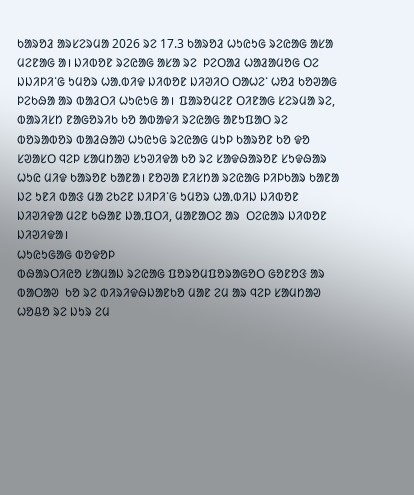ᱠᱟᱨᱚᱲ ᱟᱨᱥᱮᱨᱢᱟ 2026 ᱨᱮ 17.3 ᱠᱟᱨᱚᱲ ᱦᱩᱭᱩᱜ ᱨᱮᱭᱟᱜ ᱟᱥᱟ ᱢᱮᱱᱟᱜ ᱟ। ᱡᱤᱵᱚᱱ ᱨᱮᱭᱟᱜ ᱟᱥᱟ ᱨᱮ  ᱞᱮᱛᱟᱲ ᱦᱟᱲᱟᱢᱚᱜ ᱛᱮ  ᱡᱡᱤᱞᱤᱸᱜ ᱩᱢᱚᱨ ᱦᱟᱹᱵᱤᱫ ᱡᱤᱵᱚᱱ ᱡᱤᱣᱤᱛ ᱛᱟᱦᱮᱸ ᱦᱚᱲ ᱠᱚᱣᱟᱜ ᱞᱮᱠᱷᱟ ᱟᱨ ᱵᱟᱲᱛᱤ ᱦᱩᱭᱩᱜ ᱟ।  ᱯᱟᱨᱚᱢᱮᱱ ᱛᱤᱱᱟᱜ ᱥᱮᱨᱢᱟ ᱨᱮ, ᱵᱟᱨᱤᱥᱴ ᱱᱟᱜᱚᱨᱤᱠ ᱠᱚ ᱟᱵᱟᱫᱤ ᱨᱮᱭᱟᱜ ᱟᱱᱩᱯᱟᱛ ᱨᱮ ᱵᱚᱨᱟᱵᱚᱨ ᱵᱟᱲᱷᱟᱣ ᱦᱩᱭᱩᱜ ᱨᱮᱭᱟᱜ ᱢᱩᱞ ᱠᱟᱨᱚᱱ ᱠᱚ ᱫᱚ ᱥᱣᱟᱥᱛ ᱧᱮᱞ ᱥᱟᱢᱴᱟᱣ ᱥᱩᱣᱤᱫᱟ ᱠᱚ ᱨᱮ ᱥᱟᱫᱷᱟᱨᱚᱱ ᱥᱩᱫᱷᱟᱨ ᱦᱩᱭ ᱢᱤᱫ ᱠᱟᱨᱚᱱ ᱠᱟᱱᱟ। ᱱᱚᱣᱟ ᱱᱤᱥᱴᱟ ᱨᱮᱭᱟᱜ ᱞᱤᱞᱠᱟᱨ ᱠᱟᱱᱟ ᱡᱮ ᱩᱱᱤ ᱵᱟᱝ ᱢᱟ ᱮᱠᱮᱱ ᱡᱤᱞᱤᱸᱜ ᱩᱢᱚᱨ ᱦᱟᱹᱵᱤᱡ ᱡᱤᱵᱚᱱ ᱡᱤᱣᱤᱫᱟ ᱢᱮᱱ ᱠᱷᱟᱱ ᱡᱟᱹᱯᱛᱤ, ᱢᱟᱱᱟᱛᱮ ᱟᱨ  ᱛᱮᱭᱟᱨ ᱡᱤᱵᱚᱱ ᱡᱤᱣᱤᱫᱟ।
ᱦᱩᱭᱩᱜᱟᱜ ᱵᱚᱫᱚᱞ
ᱵᱷᱟᱨᱛᱤᱭᱚ ᱥᱟᱢᱟᱡ ᱨᱮᱭᱟᱜ ᱯᱚᱨᱚᱢᱯᱚᱨᱟᱜᱚᱛ ᱜᱚᱱᱚᱝ ᱟᱨ ᱵᱟᱛᱟᱣ  ᱠᱚ ᱨᱮ ᱵᱤᱨᱤᱫᱷᱡᱟᱱᱠᱚ ᱢᱟᱱ ᱮᱢ ᱟᱨ ᱧᱮᱞ ᱥᱟᱢᱴᱟᱣ ᱦᱚᱪᱚ ᱨᱮ ᱡᱩᱨ ᱮᱢ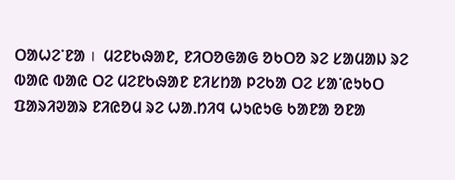ᱛᱟᱦᱮᱸᱱᱟ ।  ᱢᱮᱱᱠᱷᱟᱱ, ᱱᱤᱛᱚᱜᱟᱜ ᱚᱠᱛᱚ ᱨᱮ ᱥᱟᱢᱟᱡ ᱨᱮ ᱵᱟᱭ ᱵᱟᱭ ᱛᱮ ᱢᱮᱱᱠᱷᱟᱱ ᱱᱤᱥᱴᱟ ᱞᱮᱠᱟ ᱛᱮ ᱥᱟᱸᱭᱩᱠᱛ ᱯᱟᱨᱤᱣᱟᱨ ᱱᱤᱭᱚᱢ ᱨᱮ ᱦᱟᱹᱴᱤᱧ ᱦᱩᱭᱩᱜ ᱠᱟᱱᱟ ᱚᱱᱟ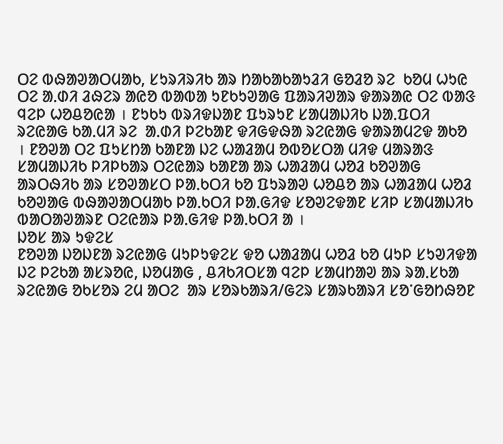ᱛᱮ ᱵᱷᱟᱣᱟᱛᱢᱟᱠ, ᱥᱩᱨᱤᱨᱤᱠ ᱟᱨ ᱴᱟᱠᱟᱠᱟᱩᱲᱤ ᱜᱚᱲᱚ ᱨᱮ  ᱠᱚᱢ ᱦᱩᱭ ᱛᱮ ᱟᱹᱰᱤ ᱲᱷᱮᱨ ᱟᱭᱚ ᱵᱟᱵᱟ ᱩᱱᱠᱩᱣᱟᱜ ᱯᱟᱨᱤᱣᱟᱨ ᱫᱟᱨᱟᱭ ᱛᱮ ᱵᱟᱝ ᱧᱮᱞ ᱦᱚᱪᱚᱭᱟ । ᱱᱩᱠᱩ ᱵᱨᱤᱫᱡᱟᱱ ᱯᱩᱨᱩᱱ ᱥᱟᱢᱟᱡᱤᱠ ᱡᱟᱹᱯᱛᱤ ᱨᱮᱭᱟᱜ ᱠᱟᱹᱢᱤ ᱨᱮ  ᱟᱹᱰᱤ ᱞᱮᱠᱟᱱ ᱫᱤᱜᱫᱷᱟ ᱨᱮᱭᱟᱜ ᱫᱟᱨᱟᱢᱮᱫ ᱟᱠᱚ । ᱱᱚᱣᱟ ᱛᱮ ᱯᱩᱥᱴᱟ ᱠᱟᱱᱟ ᱡᱮ ᱦᱟᱲᱟᱢ ᱚᱵᱚᱥᱛᱟ ᱢᱤᱫ ᱢᱟᱨᱟᱝ ᱥᱟᱢᱟᱡᱤᱠ ᱞᱤᱞᱠᱟᱨ ᱛᱮᱭᱟᱨ ᱠᱟᱱᱟ ᱟᱨ ᱦᱟᱲᱟᱢ ᱦᱚᱲ ᱠᱚᱣᱟᱜ ᱟᱨᱛᱷᱤᱠ ᱟᱨ ᱥᱚᱣᱟᱥᱛ ᱞᱟᱹᱠᱛᱤ ᱠᱚ ᱯᱩᱨᱟᱣ ᱦᱚᱪᱚ ᱟᱨ ᱦᱟᱲᱟᱢ ᱦᱚᱲ ᱠᱚᱣᱟᱜ ᱵᱷᱟᱣᱟᱛᱢᱟᱠ ᱞᱟᱹᱠᱛᱤ ᱞᱟᱹᱜᱤᱫ ᱥᱚᱣᱮᱫᱟᱱ ᱥᱤᱞ ᱥᱟᱢᱟᱡᱤᱠ ᱵᱟᱛᱟᱣᱟᱨᱱ ᱛᱮᱭᱟᱨ ᱞᱟᱹᱜᱤᱫ ᱞᱟᱹᱠᱛᱤ ᱟ ।
ᱡᱚᱥ ᱟᱨ ᱩᱫᱮᱥ
ᱱᱚᱣᱟ ᱡᱚᱡᱱᱟ ᱨᱮᱭᱟᱜ ᱢᱩᱞᱩᱫᱮᱥ ᱫᱚ ᱦᱟᱲᱟᱢ ᱦᱚᱲ ᱠᱚ ᱢᱩᱞ ᱥᱩᱣᱤᱫᱟ ᱡᱮ ᱞᱮᱠᱟ ᱟᱥᱨᱚᱭ, ᱡᱚᱢᱟᱜ , ᱪᱤᱠᱤᱛᱥᱟ ᱧᱮᱞ ᱥᱟᱢᱴᱟᱣ ᱟᱨ ᱨᱟᱹᱥᱠᱟ ᱨᱮᱭᱟᱜ ᱚᱠᱥᱚᱨ ᱮᱢ ᱟᱛᱮ  ᱟᱨ ᱥᱚᱨᱠᱟᱨᱤ/ᱜᱮᱨ ᱥᱟᱨᱠᱟᱨᱤ ᱥᱚᱸᱜᱚᱴᱷᱚᱱ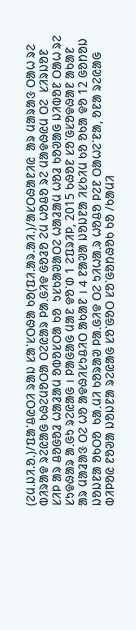(ᱮᱢ.ᱡᱤ.ᱚ.)/ᱯᱟᱸᱪᱭᱛᱤ ᱨᱟᱡ ᱥᱟᱸᱥᱛᱷᱟ ᱠᱚ(ᱯᱤ.ᱟᱨ.ᱟᱤ.)/ᱟᱥᱛᱷᱟᱱᱤᱭ  ᱟᱨ ᱢᱟᱨᱟᱝ ᱛᱟᱦ ᱨᱮ ᱵᱤᱨᱟᱫ ᱨᱮᱭᱟᱜ ᱠᱷᱮᱢᱚᱛᱟ ᱛᱮᱭᱟᱨ ᱞᱟᱹᱜᱤᱫ ᱜᱚᱲᱚ ᱮᱢ ᱦᱚᱪᱚ ᱨᱮ ᱢᱟᱫᱷᱭᱢ ᱛᱮ  ᱥᱤᱨᱡᱚᱱ ᱥᱤᱞ ᱟᱨ ᱪᱚᱜᱚᱲ ᱦᱟᱲᱟᱢ ᱚᱵᱚᱥᱛᱟ ᱠᱚ  ᱩᱥᱠᱟᱣᱟᱛᱮ ᱦᱟᱲᱟᱢ ᱦᱚᱲ ᱠᱚᱣᱟᱜ ᱡᱤᱵᱚᱱ ᱛᱟᱦ ᱨᱮ ᱥᱩᱫᱷᱟᱨ ᱟᱹᱜᱩ ᱨᱮᱭᱟᱜ । ᱞᱟᱜᱟᱜ ᱢᱟᱱ ᱫᱚᱸᱰ 1 ᱮᱯᱨᱤᱞ, 2015 ᱠᱷᱚᱱ ᱥᱚᱸᱜᱥᱚᱫᱷᱟᱱ ᱟᱠᱟᱱ ᱟᱨ ᱢᱟᱲᱟᱝ ᱛᱮ ᱦᱚ ᱟᱫᱷᱤᱥᱩᱪᱤᱛ ᱟᱠᱟᱱ । 4 ᱱᱟᱣᱟ ᱡᱚᱡᱱᱟ ᱤᱥᱠᱤᱢ ᱠᱚ ᱚᱠᱟ ᱫᱚ 12 ᱜᱚᱴᱚᱡ ᱡᱚᱡᱱᱟ ᱚᱠᱛᱚ  ᱠᱟᱹᱢᱤ ᱠᱚᱨᱟᱣ ᱞᱟᱹᱜᱤᱫ ᱛᱮ ᱩᱤᱦᱟᱹᱨ ᱦᱚᱪᱚ ᱞᱮᱱ ᱛᱟᱦᱮᱸᱱᱟ, ᱚᱱᱟ ᱨᱮᱭᱟᱜ ᱵᱤᱞᱚᱭ ᱱᱚᱣᱟ ᱡᱚᱡᱱᱟ ᱨᱮᱭᱟᱜ ᱥᱚᱸᱜᱚᱛ ᱥᱚᱸᱜᱚᱴᱷᱚᱠ ᱠᱚ /ᱠᱟᱢᱤ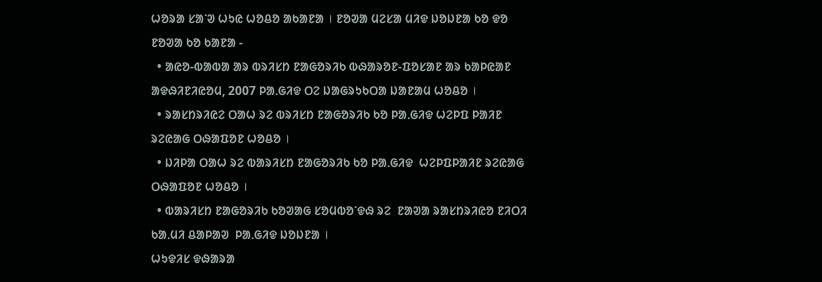ᱦᱚᱨᱟ ᱥᱟᱸᱣ ᱦᱩᱭ ᱦᱚᱪᱚ ᱟᱠᱟᱱᱟ । ᱱᱚᱣᱟ ᱢᱮᱥᱟ ᱢᱤᱫ ᱡᱚᱡᱱᱟ ᱠᱚ ᱫᱚ ᱱᱚᱣᱟ ᱠᱚ ᱠᱟᱱᱟ -
  • ᱟᱭᱚ-ᱵᱟᱵᱟ ᱟᱨ ᱵᱨᱤᱥᱴ ᱱᱟᱜᱚᱨᱤᱠ ᱵᱷᱟᱨᱚᱱ-ᱯᱚᱥᱟᱱ ᱟᱨ ᱠᱟᱞᱭᱟᱱ ᱟᱫᱷᱤᱱᱤᱭᱚᱢ, 2007 ᱞᱟᱹᱜᱤᱫ ᱛᱮ ᱡᱟᱜᱨᱩᱠᱛᱟ ᱡᱟᱱᱟᱢ ᱦᱚᱪᱚ ।
  • ᱨᱟᱥᱴᱨᱤᱭᱮ ᱛᱟᱦ ᱨᱮ ᱵᱨᱤᱥᱴ ᱱᱟᱜᱚᱨᱤᱠ ᱠᱚ ᱞᱟᱹᱜᱤᱫ ᱦᱮᱞᱯ ᱞᱟᱤᱱ ᱨᱮᱭᱟᱜ ᱛᱷᱟᱯᱚᱱ ᱦᱚᱪᱚ ।
  • ᱡᱤᱞᱟ ᱛᱟᱦ ᱨᱮ ᱵᱟᱨᱤᱥᱴ ᱱᱟᱜᱚᱨᱤᱠ ᱠᱚ ᱞᱟᱹᱜᱤᱫ  ᱦᱮᱞᱯᱞᱟᱤᱱ ᱨᱮᱭᱟᱜ ᱛᱷᱟᱯᱚᱱ ᱦᱚᱪᱚ ।
  • ᱵᱟᱨᱤᱥᱴ ᱱᱟᱜᱚᱨᱤᱠ ᱠᱚᱣᱟᱜ ᱥᱚᱢᱵᱚᱸᱫᱷ ᱨᱮ  ᱱᱟᱣᱟ ᱨᱟᱥᱴᱨᱤᱭᱚ ᱱᱤᱛᱤ  ᱠᱟᱹᱢᱤ ᱪᱟᱞᱟᱣ  ᱞᱟᱹᱜᱤᱫ ᱡᱚᱡᱱᱟ ।
ᱦᱩᱫᱤᱥ ᱫᱷᱟᱨᱟ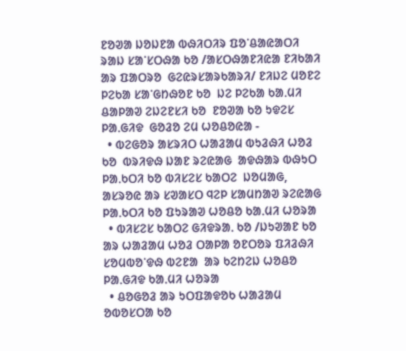ᱱᱚᱣᱟ ᱡᱚᱡᱱᱟ ᱵᱷᱤᱛᱤᱨ ᱯᱚᱸᱪᱟᱭᱟᱛᱤ ᱨᱟᱡ ᱥᱟᱸᱥᱛᱷᱟ ᱠᱚ /ᱟᱥᱛᱷᱟᱱᱤᱭᱟ ᱱᱤᱠᱟᱤ ᱟᱨ ᱯᱟᱛᱨᱚ  ᱜᱮᱭᱨᱥᱟᱨᱠᱟᱨᱤ/ ᱱᱤᱡᱮ ᱢᱚᱱᱮ ᱞᱮᱠᱟ ᱥᱟᱸᱜᱴᱷᱚᱱ ᱠᱚ  ᱡᱮ ᱞᱮᱠᱟ ᱠᱟᱹᱢᱤ ᱪᱟᱞᱟᱣ ᱮᱡᱮᱱᱥᱤ ᱠᱚ  ᱱᱚᱣᱟ ᱠᱚ ᱩᱫᱮᱥ ᱞᱟᱹᱜᱤᱫ  ᱜᱚᱲᱚ ᱮᱢ ᱦᱚᱪᱚᱭᱟ -
  • ᱵᱮᱜᱚᱨ ᱟᱥᱨᱤᱛ ᱦᱟᱲᱟᱢ ᱵᱩᱲᱷᱤ ᱦᱚᱲ ᱠᱚ  ᱵᱨᱤᱫᱷ ᱡᱟᱱ ᱨᱮᱭᱟᱜ  ᱟᱫᱷᱟᱨ ᱵᱷᱩᱛ ᱞᱟᱹᱠᱛᱤ ᱠᱚ ᱵᱤᱥᱮᱥ ᱠᱟᱛᱮ  ᱡᱚᱢᱟᱜ, ᱟᱥᱨᱚᱭ ᱟᱨ ᱥᱣᱟᱥᱛ ᱧᱮᱞ ᱥᱟᱢᱴᱟᱣ ᱨᱮᱭᱟᱜ ᱞᱟᱹᱠᱛᱤ ᱠᱚ ᱯᱩᱨᱟᱣ ᱦᱚᱪᱚ ᱠᱟᱹᱢᱤ ᱦᱚᱨᱟ
  • ᱵᱤᱥᱮᱥ ᱠᱟᱛᱮ ᱜᱤᱫᱨᱟᱹ ᱠᱚ /ᱡᱩᱣᱟᱱ ᱠᱚ ᱟᱨ ᱦᱟᱲᱟᱢ ᱦᱚᱲ ᱛᱟᱞᱟ ᱚᱱᱛᱚᱨ ᱯᱤᱲᱷᱤ ᱥᱚᱢᱵᱚᱸᱫᱷ ᱵᱮᱱᱟ  ᱟᱨ ᱠᱮᱴᱮᱡ ᱦᱚᱪᱚ ᱞᱟᱹᱜᱤᱫ ᱠᱟᱹᱢᱤ ᱦᱚᱨᱟ
  • ᱪᱚᱜᱚᱲ ᱟᱨ ᱩᱛᱯᱟᱫᱚᱠ ᱦᱟᱲᱟᱢ ᱚᱵᱚᱥᱛᱟ ᱠᱚ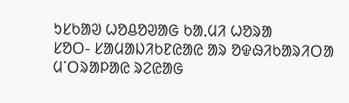ᱩᱥᱠᱟᱣ ᱦᱚᱪᱚᱣᱟᱜ ᱠᱟᱹᱢᱤ ᱦᱚᱨᱟ
ᱥᱚᱛ- ᱥᱟᱢᱟᱡᱤᱠᱱᱭᱟᱭ ᱟᱨ ᱚᱫᱷᱤᱠᱟᱨᱤᱛᱟ ᱢᱸᱛᱨᱟᱞᱟᱭ ᱨᱮᱭᱟᱜ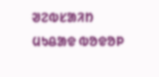ᱣᱮᱵᱥᱟᱤᱴ
ᱢᱩᱪᱟᱫ ᱵᱚᱫᱚᱞ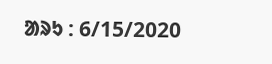ᱟᱨᱩ : 6/15/2020